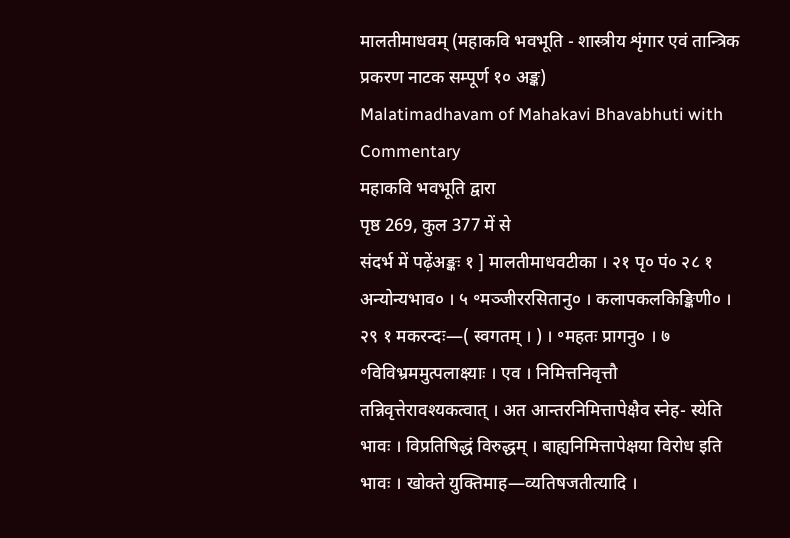मालतीमाधवम् (महाकवि भवभूति - शास्त्रीय शृंगार एवं तान्त्रिक प्रकरण नाटक सम्पूर्ण १० अङ्क)
Malatimadhavam of Mahakavi Bhavabhuti with Commentary
महाकवि भवभूति द्वारा
पृष्ठ 269, कुल 377 में से
संदर्भ में पढ़ेंअङ्कः १ ] मालतीमाधवटीका । २१ पृ० पं० २८ १ अन्योन्यभाव० । ५ ॰मञ्जीररसितानु० । कलापकलकिङ्किणी० । २९ १ मकरन्दः—( स्वगतम् । ) । ॰महतः प्रागनु० । ७ ॰विविभ्रममुत्पलाक्ष्याः । एव । निमित्तनिवृत्तौ तन्निवृत्तेरावश्यकत्वात् । अत आन्तरनिमित्तापेक्षैव स्नेह- स्येति भावः । विप्रतिषिद्धं विरुद्धम् । बाह्यनिमित्तापेक्षया विरोध इति भावः । खोक्ते युक्तिमाह—व्यतिषजतीत्यादि ।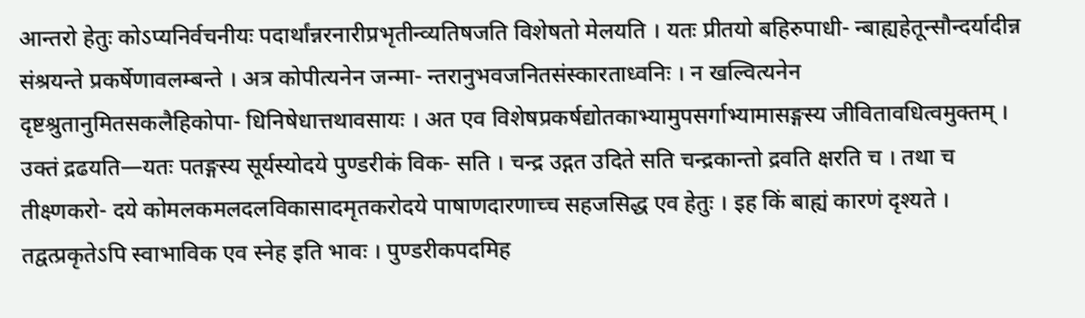आन्तरो हेतुः कोऽप्यनिर्वचनीयः पदार्थांन्नरनारीप्रभृतीन्व्यतिषजति विशेषतो मेलयति । यतः प्रीतयो बहिरुपाधी- न्बाह्यहेतून्सौन्दर्यादीन्न संश्रयन्ते प्रकर्षेणावलम्बन्ते । अत्र कोपीत्यनेन जन्मा- न्तरानुभवजनितसंस्कारताध्वनिः । न खल्वित्यनेन दृष्टश्रुतानुमितसकलैहिकोपा- धिनिषेधात्तथावसायः । अत एव विशेषप्रकर्षद्योतकाभ्यामुपसर्गाभ्यामासङ्गस्य जीवितावधित्वमुक्तम् । उक्तं द्रढयति—यतः पतङ्गस्य सूर्यस्योदये पुण्डरीकं विक- सति । चन्द्र उद्गत उदिते सति चन्द्रकान्तो द्रवति क्षरति च । तथा च तीक्ष्णकरो- दये कोमलकमलदलविकासादमृतकरोदये पाषाणदारणाच्च सहजसिद्ध एव हेतुः । इह किं बाह्यं कारणं दृश्यते । तद्वत्प्रकृतेऽपि स्वाभाविक एव स्नेह इति भावः । पुण्डरीकपदमिह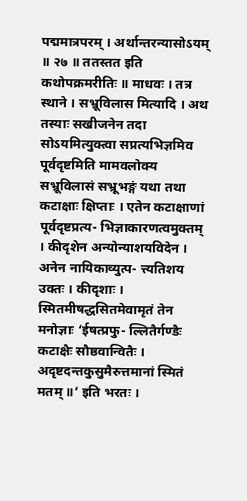पद्ममात्रपरम् । अर्थान्तरन्यासोऽयम् ॥ २७ ॥ ततस्तत इति कथोपक्रमरीतिः ॥ माधवः । तत्र स्थाने । सभ्रूविलास मित्यादि । अथ तस्याः सखीजनेन तदा सोऽयमित्युक्त्वा सप्रत्यभिज्ञमिव पूर्वदृष्टमिति मामवलोक्य सभ्रूविलासं सभ्रूभङ्गं यथा तथा कटाक्षाः क्षिप्ताः । एतेन कटाक्षाणां पूर्वदृष्टप्रत्य- भिज्ञाकारणत्वमुक्तम् । कीदृशेन अन्योन्याशयविदेन । अनेन नायिकाव्युत्प- त्त्यतिशय उक्तः । कीदृशाः । स्मितमीषद्धसितमेवामृतं तेन मनोज्ञाः ‘ईषत्प्रफु- ल्लितैर्गण्डैः कटाक्षैः सौष्ठवान्वितैः । अदृष्टदन्तकुसुमैरुत्तमानां स्मितं मतम् ॥’ इति भरतः ।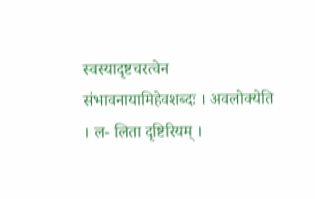स्वस्यादृष्टचरत्वेन संभावनायामिहेवशब्दः । अवलोक्येति । ल- लिता दृष्टिरियम् ।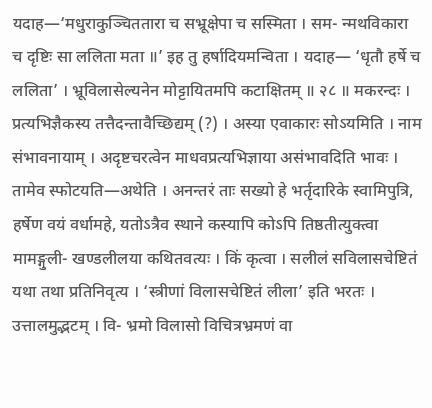यदाह—‘मधुराकुञ्चिततारा च सभ्रूक्षेपा च सस्मिता । सम- न्मथविकारा च दृष्टिः सा ललिता मता ॥’ इह तु हर्षादियमन्विता । यदाह— ‘धृतौ हर्षे च ललिता’ । भ्रूविलासेल्यनेन मोट्टायितमपि कटाक्षितम् ॥ २८ ॥ मकरन्दः । प्रत्यभिज्ञैकस्य तत्तैदन्तावैच्छिद्यम् (?) । अस्या एवाकारः सोऽयमिति । नाम संभावनायाम् । अदृष्टचरत्वेन माधवप्रत्यभिज्ञाया असंभावदिति भावः । तामेव स्फोटयति—अथेति । अनन्तरं ताः सख्यो हे भर्तृदारिके स्वामिपुत्रि, हर्षेण वयं वर्धामहे, यतोऽत्रैव स्थाने कस्यापि कोऽपि तिष्ठतीत्युक्त्वा मामङ्गुली- खण्डलीलया कथितवत्यः । किं कृत्वा । सलीलं सविलासचेष्टितं यथा तथा प्रतिनिवृत्य । ‘स्त्रीणां विलासचेष्टितं लीला’ इति भरतः । उत्तालमुद्भटम् । वि- भ्रमो विलासो विचित्रभ्रमणं वा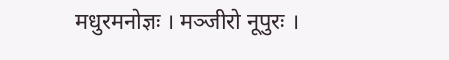मधुरमनोज्ञः । मञ्जीरो नूपुरः ।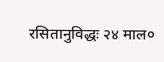रसितानुविद्धः २४ माल०